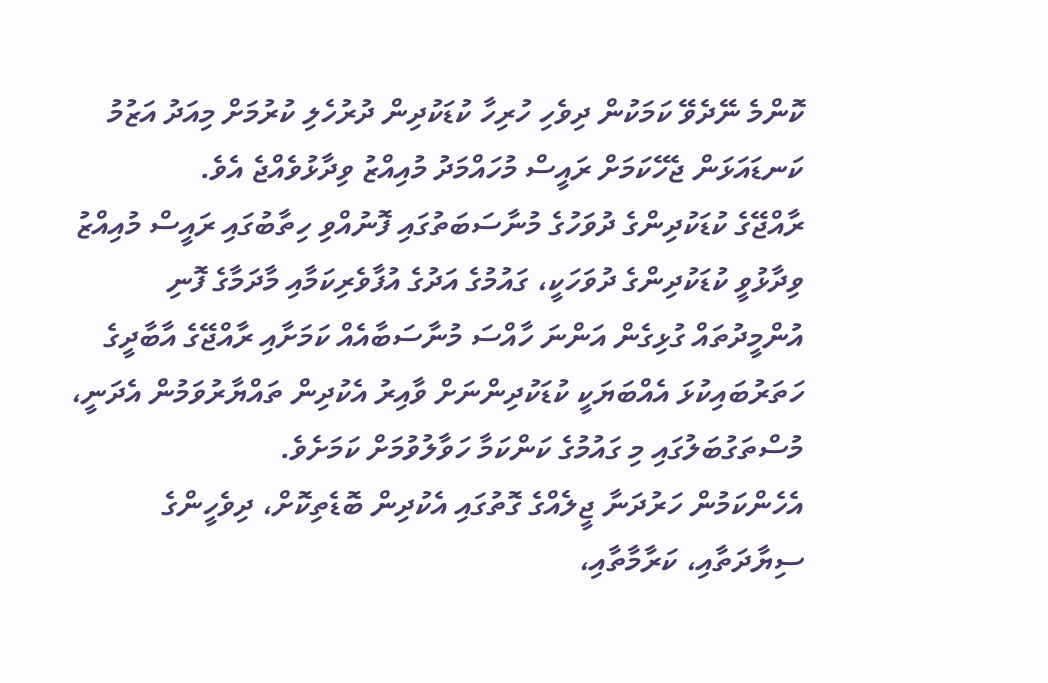ކޮންމެ ނޭދެވޭ ކަމަކުން ދިވެހި ހުރިހާ ކުޑަކުދިން ދުރުހެލި ކުރުމަށް މިއަދު އަޒުމު ކަނޑައަޅަން ޖެހޭކަމަށް ރައީސް މުހައްމަދު މުއިއްޒު ވިދާޅުވެއްޖެ އެވެ.
ރާއްޖޭގެ ކުޑަކުދިންގެ ދުވަހުގެ މުނާސަބަތުގައި ފޮނުއްވި ހިތާބުގައި ރައީސް މުއިއްޒު ވިދާޅުވީ ކުޑަކުދިންގެ ދުވަހަކީ، ގައުމުގެ އަދުގެ އުފާވެރިކަމާއި މާދަމާގެ ފޮނި އުންމީދުތައް ގުޅިގެން އަންނަ ހާއްސަ މުނާސަބާއެއް ކަމަށާއި ރާއްޖޭގެ އާބާދީގެ ހަތަރުބައިކުޅަ އެއްބަޔަކީ ކުޑަކުދިންނަށް ވާއިރު އެކުދިން ތައްޔާރުވަމުން އެދަނީ، މުސްތަގުބަލުގައި މި ގައުމުގެ ކަންކަމާ ހަވާލުވުމަށް ކަމަށެވެ.
އެހެންކަމުން ހަރުދަނާ ޖީލެއްގެ ގޮތުގައި އެކުދިން ބޮޑެތިކޮށް، ދިވެހީންގެ ސިޔާދަތާއި، ކަރާމާތާއި،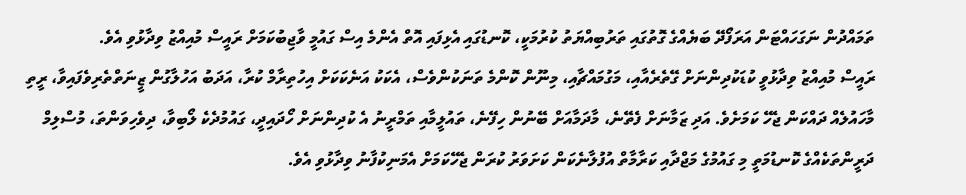ތަމައްދުން ނަގަހައްޓަން އަރަފޯދޭ ބަޔެއްގެ ގޮތުގައި ތަރުބިއްޔަތު ކުރުމަކީ، ކޮނޑުގައި އެޅިފައި އޮތް އެންމެ އިސް ގައުމީ ވާޖިބުކަމަށް ރައީސް މުއިއްޒު ވިދާޅުވި އެވެ.
ރައީސް މުއިއްޒު ވިދާޅުވީ ކުޑަކުދިންނަށް ގޭތެރެއާއި، މަގުމައްޗާއި، މިނޫން ކޮންމެ ތަނަކުންވެސް، އެކަކު އަނެކަކަށް އިހުތިރާމް ކުރާ، އަދަބު އަހުލާގުން ޒީނަތްތެރިވެފައިވާ، ރީތި މާހައުލެއް ދައްކަން ޖެހޭ ކަމަށެވެ. އަދި ޒަމާނަށް ފެތޭނެ، މާދަމާއަށް ބޭނުން ހިފޭނެ، ތައުލީމާއި ތަމްރީނު އެ ކުދިންނަށް ހޯދައިދީ، ގައުމުދެކެ ލޯބިވާ، ދިވެހިވަންތަ، މުސްލިމް ދަރީންތަކެއްގެ ކޮނޑުމަތީ މި ގައުމުގެ މަޖްދާއި ކަރާމާތް އުފުލާނެކަން ކަށަވަރު ކުރަން ޖެހޭކަމަށް އެމަނިކުފާނު ވިދާޅުވި އެވެ.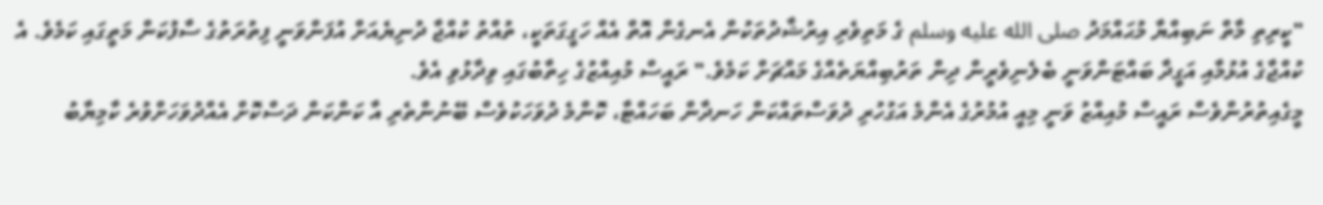"ކީރިތި މާތް ނަބިއްޔާ މުޙައްމަދު صلى الله عليه وسلم ގެ މަތިވެރި އިރުޝާދުތަކުން އެނގެން އޮތް އެއް ހަގީގަތަކީ، ތުއްތު ކުއްޖާ ދުނިޔެއަށް އުފަންވަނީ ފިތުރަތުގެ ސާފުކަން މަތީގައި ކަމެވެ. އެ ކުއްޖާގެ އުޅުމާއި އަގީދާ ބައްޓަންވަނީ ބެލެނިވެރީން ދިން ތަރުބިއްޔަތެއްގެ މައްޗަށް ކަމެވެ." ރައީސް މުއިއްޒުގެ ހިތާބުގައި ވިދާޅުވި އެވެ.
މީގެއިތުރުންވެސް ރައީސް މުއިއްޒު ވަނީ މިއީ އުމުރުގެ އެންމެ އަގުހުރި ދުވަސްތައްކަން ހަނދާން ބަހައްޓާ، ކޮންމެ ދުވަހަކުވެސް ބޭނުންތެރި އާ ކަންކަން ދަސްކޮށް އެއްދުވަހަށްވުރެ ކާމިޔާބު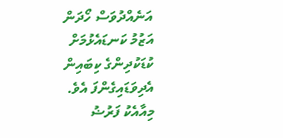އަނެއްދުވަސް ހޯދަން އަޒުމު ކަނޑައެޅުމަށް ކުޑަކުދިންގެ ކިބައިން އެދިވަޑައިގެންފަ އެވެ.
މިއާއެކު ފަރުޟު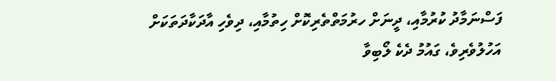ފަސްނަމާދު ކުރުމާއި، ދީނަށް ހރުމަތްތެރިކޮށް ހިތުމާއި، ދިވެހި އާދަކާދަތަކަށް އަހުލުވެރިވެ، ގައުމު ދެކެ ލޯބިވާ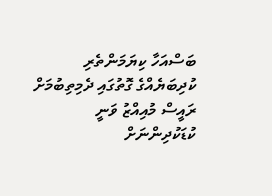ބަސްއަހާ ކިޔަމަންތެރި ކުދިބަޔެއްގެ ގޮތުގައި ދެމިތިބުމަށް ރައީސް މުއިއްޒު ވަނީ ކުޑަކުދިންނަށް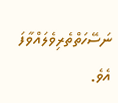ނަސޭހަތްތެރިވެލައްވާފަ އެވެ.